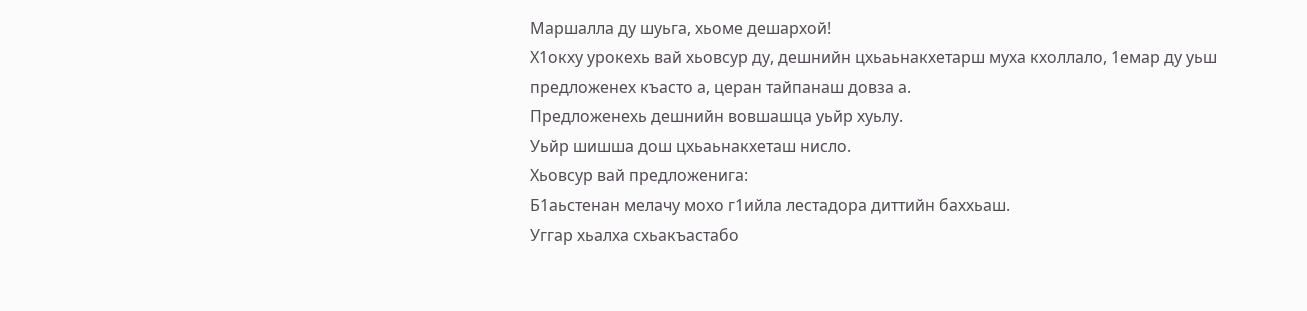Маршалла ду шуьга, хьоме дешархой!
Х1окху урокехь вай хьовсур ду, дешнийн цхьаьнакхетарш муха кхоллало, 1емар ду уьш предложенех къасто а, церан тайпанаш довза а.
Предложенехь дешнийн вовшашца уьйр хуьлу.
Уьйр шишша дош цхьаьнакхеташ нисло.
Хьовсур вай предложенига:
Б1аьстенан мелачу мохо г1ийла лестадора диттийн баххьаш.
Уггар хьалха схьакъастабо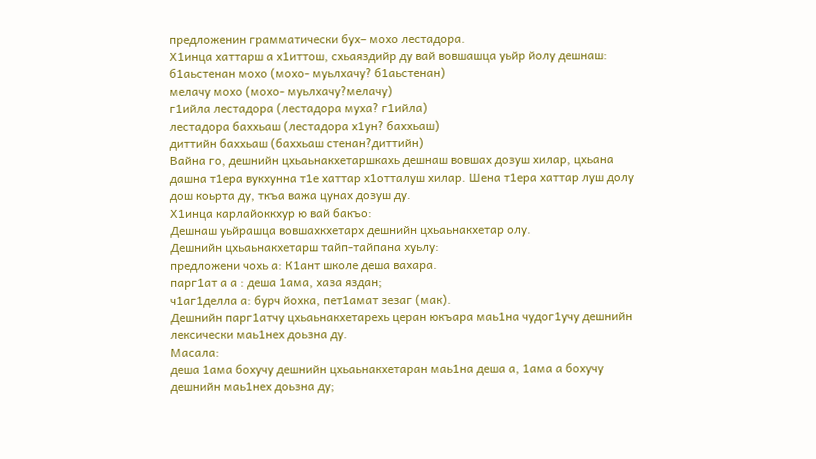предложенин грамматически бух– мохо лестадора.
Х1инца хаттарш а х1иттош, схьаяздийр ду вай вовшашца уьйр йолу дешнаш:
б1аьстенан мохо (мохо- муьлхачу? б1аьстенан)
мелачу мохо (мохо- муьлхачу?мелачу)
г1ийла лестадора (лестадора муха? г1ийла)
лестадора баххьаш (лестадора х1ун? баххьаш)
диттийн баххьаш (баххьаш стенан?диттийн)
Вайна го, дешнийн цхьаьнакхетаршкахь дешнаш вовшах дозуш хилар, цхьана дашна т1ера вукхунна т1е хаттар х1отталуш хилар. Шена т1ера хаттар луш долу дош коьрта ду, ткъа важа цунах дозуш ду.
Х1инца карлайоккхур ю вай бакъо:
Дешнаш уьйрашца вовшахкхетарх дешнийн цхьаьнакхетар олу.
Дешнийн цхьаьнакхетарш тайп-тайпана хуьлу:
предложени чохь а: К1ант школе деша вахара.
парг1ат а а : деша 1ама, хаза яздан;
ч1аг1делла а: бурч йохка, пет1амат зезаг (мак).
Дешнийн парг1атчу цхьаьнакхетарехь церан юкъара маь1на чудог1учу дешнийн лексически маь1нех доьзна ду.
Масала:
деша 1ама бохучу дешнийн цхьаьнакхетаран маь1на деша а, 1ама а бохучу дешнийн маь1нех доьзна ду;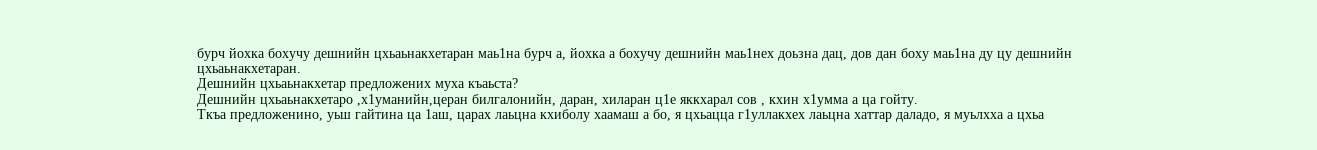бурч йохка бохучу дешнийн цхьаьнакхетаран маь1на бурч а, йохка а бохучу дешнийн маь1нех доьзна дац, дов дан боху маь1на ду цу дешнийн цхьаьнакхетаран.
Дешнийн цхьаьнакхетар предложених муха къаьста?
Дешнийн цхьаьнакхетаро ,х1уманийн,церан билгалонийн, даран, хиларан ц1е яккхарал сов , кхин х1умма а ца гойту.
Ткъа предложенино, уьш гайтина ца 1аш, царах лаьцна кхиболу хаамаш а бо, я цхьацца г1уллакхех лаьцна хаттар даладо, я муьлхха а цхьа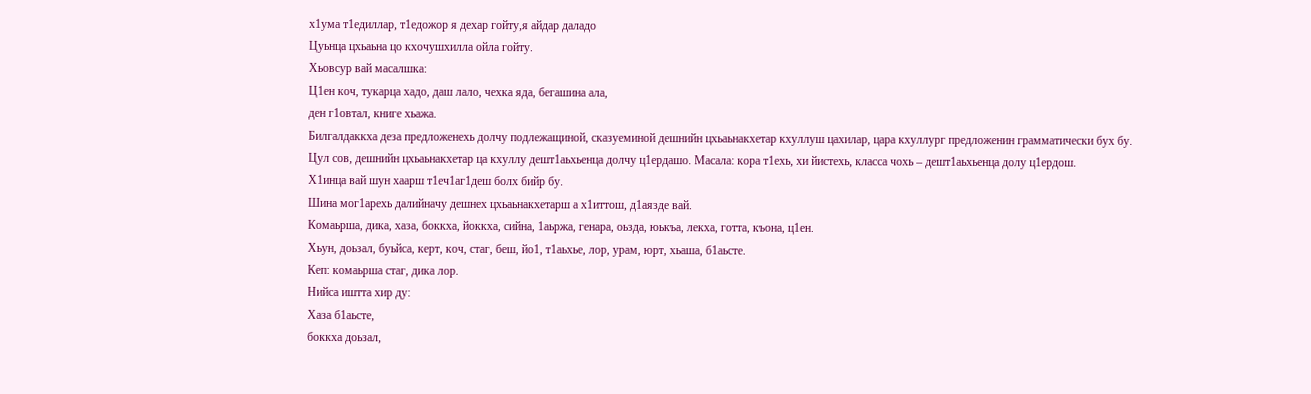х1ума т1едиллар, т1едожор я дехар гойту,я айдар даладо
Цуьнца цхьаьна цо кхочушхилла ойла гойту.
Хьовсур вай масалшка:
Ц1ен коч, тукарца хадо, даш лало, чехка яда, бегашина ала,
ден г1овтал, книге хьажа.
Билгалдаккха деза предложенехь долчу подлежащиной, сказуеминой дешнийн цхьаьнакхетар кхуллуш цахилар, цара кхуллург предложенин грамматически бух бу.
Цул сов, дешнийн цхьаьнакхетар ца кхуллу дешт1аьхьенца долчу ц1ердашо. Масала: кора т1ехь, хи йистехь, класса чохь – дешт1аьхьенца долу ц1ердош.
Х1инца вай шун хаарш т1еч1аг1деш болх бийр бу.
Шина мог1арехь далийначу дешнех цхьаьнакхетарш а х1иттош, д1аязде вай.
Комаьрша, дика, хаза, боккха, йоккха, сийна, 1аьржа, генара, оьзда, юькъа, лекха, готта, къона, ц1ен.
Хьун, доьзал, буьйса, керт, коч, стаг, беш, йо1, т1аьхье, лор, урам, юрт, хьаша, б1аьсте.
Кеп: комаьрша стаг, дика лор.
Нийса иштта хир ду:
Хаза б1аьсте,
боккха доьзал,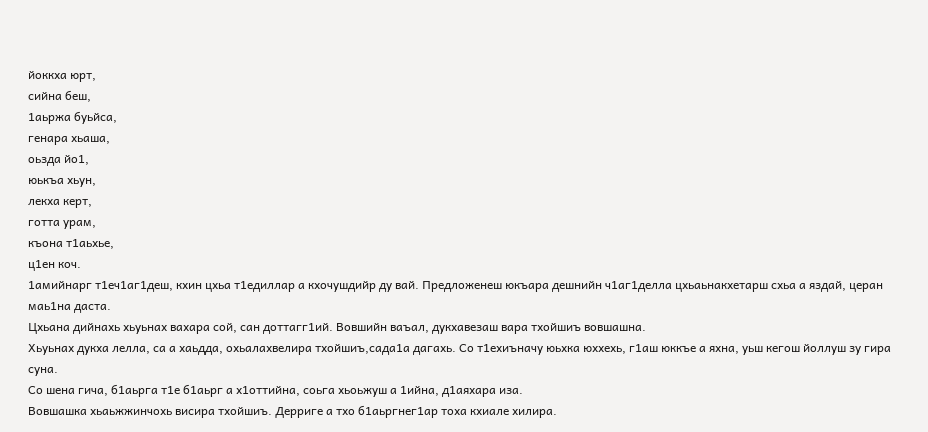йоккха юрт,
сийна беш,
1аьржа буьйса,
генара хьаша,
оьзда йо1,
юькъа хьун,
лекха керт,
готта урам,
къона т1аьхье,
ц1ен коч.
1амийнарг т1еч1аг1деш, кхин цхьа т1едиллар а кхочушдийр ду вай. Предложенеш юкъара дешнийн ч1аг1делла цхьаьнакхетарш схьа а яздай, церан маь1на даста.
Цхьана дийнахь хьуьнах вахара сой, сан доттагг1ий. Вовшийн ваъал, дукхавезаш вара тхойшиъ вовшашна.
Хьуьнах дукха лелла, са а хаьдда, охьалахвелира тхойшиъ,сада1а дагахь. Со т1ехиъначу юьхка юххехь, г1аш юккъе а яхна, уьш кегош йоллуш зу гира суна.
Со шена гича, б1аьрга т1е б1аьрг а х1оттийна, соьга хьоьжуш а 1ийна, д1аяхара иза.
Вовшашка хьаьжжинчохь висира тхойшиъ. Дерриге а тхо б1аьргнег1ар тоха кхиале хилира.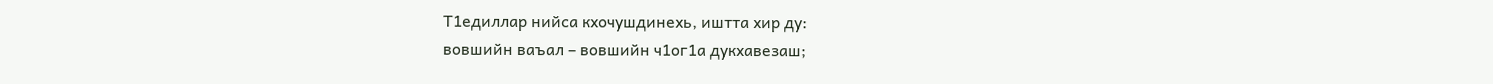Т1едиллар нийса кхочушдинехь, иштта хир ду:
вовшийн ваъал – вовшийн ч1ог1а дукхавезаш;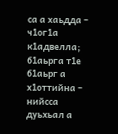са а хаьдда – ч1ог1а к1адвелла;
б1аьрга т1е б1аьрг а х1оттийна – нийсса дуьхьал а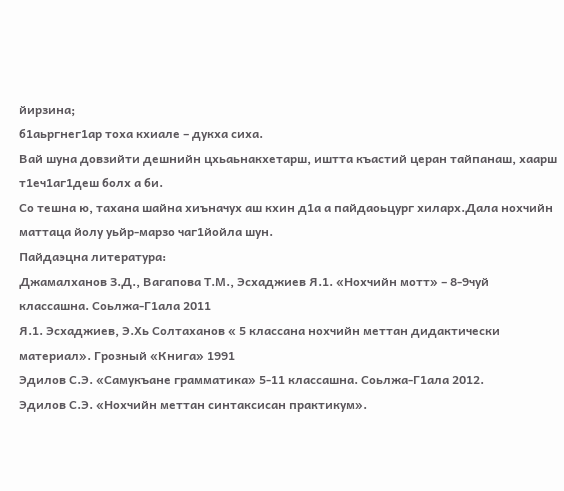йирзина;
б1аьргнег1ар тоха кхиале – дукха сиха.
Вай шуна довзийти дешнийн цхьаьнакхетарш, иштта къастий церан тайпанаш, хаарш т1еч1аг1деш болх а би.
Со тешна ю, тахана шайна хиъначух аш кхин д1а а пайдаоьцург хиларх.Дала нохчийн маттаца йолу уьйр-марзо чаг1йойла шун.
Пайдаэцна литература:
Джамалханов З.Д., Вагапова Т.М., Эсхаджиев Я.1. «Нохчийн мотт» – 8-9чуй классашна. Соьлжа-Г1ала 2011
Я.1. Эсхаджиев, Э.Хь Солтаханов « 5 классана нохчийн меттан дидактически материал». Грозный «Книга» 1991
Эдилов С.Э. «Самукъане грамматика» 5-11 классашна. Соьлжа-Г1ала 2012.
Эдилов С.Э. «Нохчийн меттан синтаксисан практикум».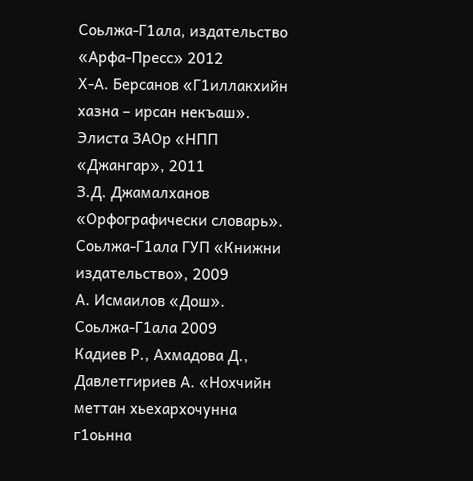Соьлжа-Г1ала, издательство «Арфа-Пресс» 2012
Х-А. Берсанов «Г1иллакхийн хазна – ирсан некъаш». Элиста ЗАОр «НПП «Джангар», 2011
З.Д. Джамалханов «Орфографически словарь». Соьлжа-Г1ала ГУП «Книжни издательство», 2009
А. Исмаилов «Дош». Соьлжа-Г1ала 2009
Кадиев Р., Ахмадова Д., Давлетгириев А. «Нохчийн меттан хьехархочунна г1оьнна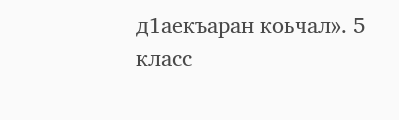д1аекъаран коьчал». 5 класс